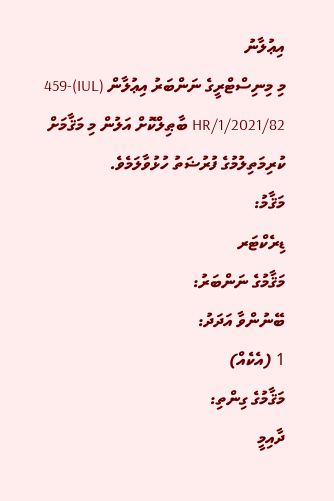އިޢުލާނު
މި މިނިސްޓްރީގެ ނަންބަރު އިޢުލާން (IUL)459-HR/1/2021/82 ބާޠިލްކޮށް އަލުން މި މަޤާމަށް ކުރިމަތިލުމުގެ ފުރުޟަތު ހުޅުވާލަމެވެ.
މަޤާމު:
ޑިރެކްޓަރ
މަޤާމުގެ ނަންބަރު:
ބޭނުންވާ އަދަދު:
1 (އެކެއް)
މަޤާމުގެ ގިންތި:
ދާއިމީ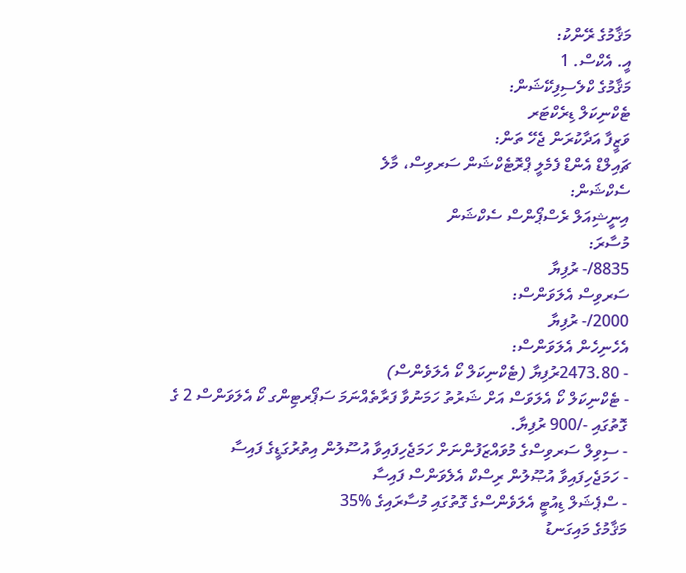މަޤާމުގެ ރޭންކު:
އީ. އެކްސް. 1
މަޤާމުގެ ކްލެސިފިކޭޝަން:
ޓެކްނިކަލް ޑިރެކްޓަރ
ވަޒީފާ އަދާކުރަން ޖެހޭ ތަން:
ޗައިލްޑް އެންޑް ފެމެލީ ޕްރޮޓެކްޝަން ސަރވިސް، މާލެ
ސެކްޝަން:
އިނީޝިއަލް ރެސްޕޯންސް ސެކްޝަން
މުސާރަ:
8835/- ރުފިޔާ
ސަރވިސް އެލަވަންސް:
2000/- ރުފިޔާ
އެހެނިހެން އެލަވަންސް:
- 2473.80ރުފިޔާ (ޓެކްނިކަލް ކޯ އެލަވެންސް)
- ޓެކްނިކަލް ކޯ އެލަވަސް އަށް ޝަރުތު ހަމަނުވާ ފަރާތެއްނަމަ ސަޕޯރޓިންގ ކޯ އެލަވަންސް 2 ގެ ގޮތުގައި -/900 ރުފިޔާ.
- ސިވިލް ސަރވިސްގެ މުވައްޒަފުންނަށް ހަމަޖެހިފައިވާ އުސޫލުން އިތުރުގަޑީގެ ފައިސާ
- ހަމަޖެހިފައިވާ އުޞޫލުން ރިސްކް އެލެވަންސް ފައިސާ
- ސްޕެޝަލް ޑިއުޓީ އެލަވެންސްގެ ގޮތުގައި މުސާރައިގެ %35
މަޤާމުގެ މައިގަނޑު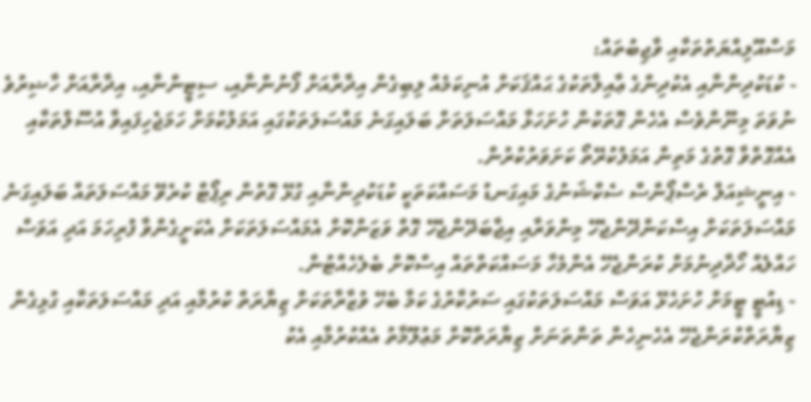މަސްއޫލިއްޔަތުތަކާއި ވާޖިބުތައް:
- ކުޑަކުދިންނާއި އެކުދިންގެ ޢާއިލާތަކުގެ ޙައްޤަކަށް އުނިކަމެއް ލިބިގެން އިދާރާއަށް ފޯނުންނާއި، ސިޓީންނާއި، އިދާރާއަށް ހާޟިރުވެ ނުވަތަ މިނޫންވެސް އެހެން ގޮތަކުން ހުށަހަޅާ މައްސަލަތަށް ބަލައިގަނެ މައްސަލަތަކުގައި އަމަލުކުމަށް ހަމަޖެހިފައިވާ އުސޫލްތަކާއި އެއްގޮތްވާ ގޮތުގެ މަތިން އަމަލުކުރޭތޯ ކަށަވަރުކުރުން.
- އިނީޝިއަލް ރެސްޕޯންސް ސެކްޝަނުގެ މައިގަނޑު މަސައްކަތަކީ ކުޑަކުދިންނާއި ގުޅޭ ގޮތުން ރިޕޯޓް ކުރެވޭ މައްސަލަތައް ބަލައިގަނެ މައްސަލަތަކަށް އިސްކަންދޭންޖެހޭ މިންވަރާއި އިޖާބަދޭންޖެހޭ ގޮތް ވަޒަންކޮށް އެމައްސަލަތަކަށް އެކަށީގެންވާ ފުރިހަމަ އަދި އަވަސް ހައްލެއް ހޯދާދިނުމަށް ކުރަންޖެހޭ އެންމެހާ މަސައްކަތްތައް އިސްކޮށް ބެލެހެއްޓުން.
- ޑިއުޓީ ޓީމަށް ހުށަހެޅޭ އަވަސް މައްސަލަތަކުގައި ސަރުކާރުގެ ކަމާ ބެހޭ ވުޒާރާތަކަށް ޒިޔާރަތް ކުރުމާއި އަދި މައްސަލަތަކާއި ގުޅިގެން ޒިޔާރަތްކުރަންޖެހޭ އެހެނިހެން ތަންތަނަށް ޒިޔާރަތްކޮށް މަޢުލޫމާތު އެއްކުރުމާއި އެކު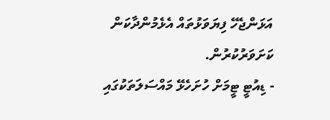އަޅަންޖެހޭ ފިޔަވަޅުތައް އެޅެމުންދާކަން ކަށަވަރުކުރުން.
- ޑިއުޓީ ޓީމަށް ހުށަހެޅޭ މައްސަލަތަކުގައި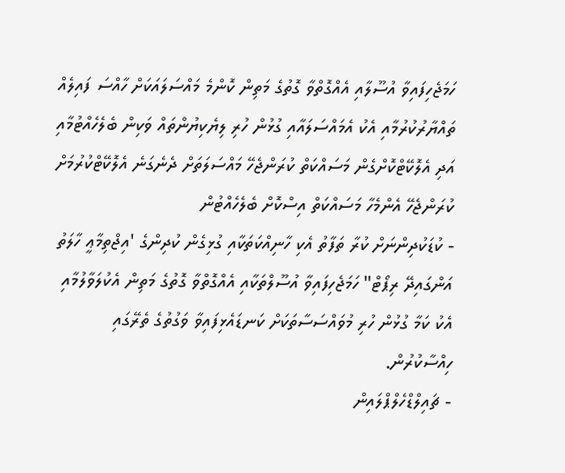ހަމަޖެހިފައިވާ އުސޫލާއި އެއްގޮތްވާ ގޮތުގެ މަތިން ކޮންމެ މައްސަލައަކަށް ހާއްސަ ފައިލެއް ތައްޔާރުކުރުމާއި އެކު އެމައްސަލައާއި ގުޅުން ހުރި ލިޔެކިޔުންތައް ވަކިން ބެލެހެއްޓުމާއި އަދި އެލޮކޭޓްކޮށްގެން މަސައްކަތް ކުރަންޖެހޭ މައްސަލަތަށް ދެނެގަނެ އެލޮކޭޓްކުރުމަށް ކުރަންޖެހޭ އެންމެހާ މަސައްކަތް އިސްކޮށް ބެލެހެއްޓުން
- ކުޑަކުދިންނަށް ކުރާ ތަފާތު އެކި ހާނިއްކަތަކާއި ގުޅިގެން ކުދިންގެ 'އިޖްތިމާޢީ ހާލަތު އަންގައިދޭ ރިޕޯޓް" ހަމަޖެހިފައިވާ އުސޫލްތަކާއި އެއްގޮތްވާ ގޮތުގެ މަތިން އެކުލަވާލުމާއި އެކު ކަމާ ގުޅުން ހުރި މުވައްސަސާތަކަށް ކަނޑައެޅިފައިވާ ވަގުތުގެ ތެރޭގައި ހިއްސާކުރުން.
- ޗައިލްޑްހެލްޕްލައިން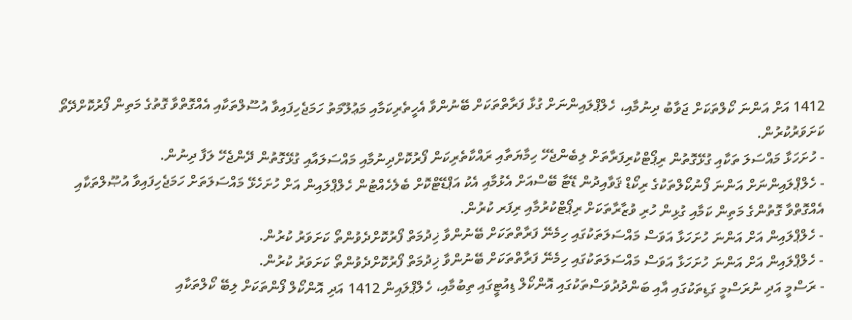1412 އަށް އަންނަ ކޯލްތަކަށް ޖަވާބު ދިނުމާއި، ހެލްޕްލައިންނަށް ގުޅާ ފަރާތްތަކަށް ބޭނުންވާ އެހީތެރިކަމާއި މަޢުލޫމަތު ހަމަޖެހިފައިވާ އުސޫލްތަކާއި އެއްގޮތްވާ ގޮތުގެ މަތިން ފޯރުކޮށްދޭތޯ ކަށަވަރުކުރުން.
- ހުށަހަޅާ މައްސަލަ ތަކާއި ގުޅޭގޮތުން ރިޕޯޓްކުރިފަރާތަށް ލިބެންޖެހޭ ހިމާޔަތާއި ރައްކާތެރިކަން ފޯރުކޮށްދިނުމާއި މައްސަލައާއި ގުޅޭގޮތުން ދޭންޖެހޭ ލަފާ ދިނުން.
- ހެލްޕްލައިންނަށް އަންނަ ފޯނުކޯލްތަކުގެ ރިކޯޑް ޤަވާއިދުން ޑޭޓާ ބޭސްއަށް އެޅުމާއި އެކު އަޕްޑޭޓްކޮށް ބެލެހެއްޓުން ހެލްޕްލައިން އަށް ހުށަހެޅޭ މައްސަލަތަށް ހަމަޖެހިފައިވާ އުޞޫލްތަކާއި އެއްގޮތްވާ ގޮތުންގެ މަތިން ކަމާއި ގުޅިން ހުރި ވުޒާރާތަކަށް ރިޕޯޓްކުރުމާއި ރިފަރ ކުރުން.
- ހެލްޕްލައިން އަށް އަންނަ ހުށަހަޅާ އަވަސް މައްސަލަތަކުގައި ހިމެނޭ ފަރާތްތަކަށް ބޭނުންވާ ޚިދުމަތް ފޯރުކޮށްދެވުންތޯ ކަށަވަރު ކުރުން.
- ހެލްޕްލައިން އަށް އަންނަ ހުށަހަޅާ އަވަސް މައްސަލަތަކުގައި ހިމެނޭ ފަރާތްތަކަށް ބޭނުންވާ ޚިދުމަތް ފޯރުކޮށްދެވުންތޯ ކަށަވަރު ކުރުން.
- ރަސްމީ އަދި ނުރަސްމީ ގަޑިތަކުގައި އާއި ބަންދުދުވަސްތަކުގައި އޮންކޯލް ޑިއުޓީގައި ތިބުމާއި، ހެލްޕްލައިން 1412 އަދި އޮންކޯލް ފޯންތަކަށް ލިބޭ ކޯލްތަކާއި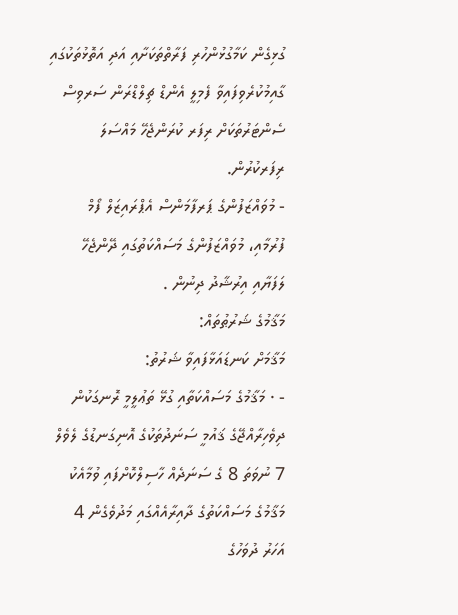ގުޅިގެން ކަމާގުޅުންހުރި ފަރާތްތަކަށާއި އަދި އަތޮޅުތަކުގައި ގާއިމުކުރެވިފައިވާ ފެމިލީ އެންޑް ޗިލްޑްރަން ސަރވިސް ސެންޓަރުތަކަށް ރިފަރ ކުރަންޖެހޭ މައްސަލަ ރިފަރކުރުން.
- މުވައްޒަފުންގެ ޕަރފާމަންސް އެޕްރައިޒަލް ފޯމް ފުރުމާއި، މުވައްޒަފުންގެ މަސައްކަތުގައި ދޭންޖެހޭ ލަފަޔާއި އިރުޝާދު ދިނުން .
މަޤާމުގެ ޝަރުޠުތައް:
މަޤާމަށް ކަނޑައަޅާފައިވާ ޝަރުތު:
- · މަޤާމުގެ މަސައްކަތާއި ގުޅޭ ތަޢުލީމީ ރޮނގަކުން ދިވެހިރާއްޖޭގެ ޤައުމީ ސަނަދުތަކުގެ އޮނިގަނޑުގެ ލެވެލް 7 ނުވަތަ 8 ގެ ސަނަދެއް ހާސިލްކޮށްފައި ވުމާއެކު މަޤާމުގެ މަސައްކަތުގެ ދާއިރާއެއްގައި މަދުވެގެން 4 އަހަރު ދުވަހުގެ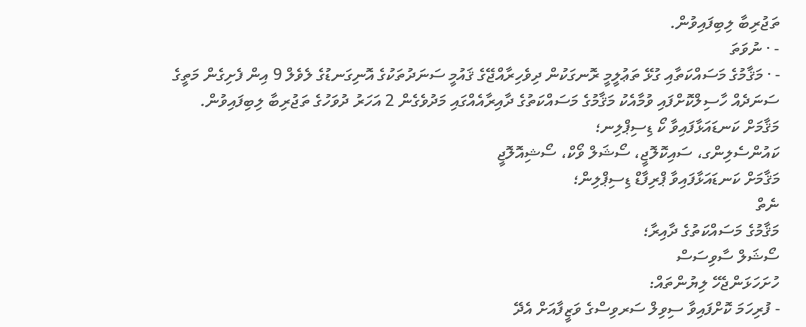ތަޖުރިބާ ލިބިފައިވުން.
- · ނުވަތަ
- · މަޤާމުގެ މަސައްކަތާއި ގުޅޭ ތަޢުލީމީ ރޮނގަކުން ދިވެހިރާއްޖޭގެ ޤައުމީ ސަނަދުތަކުގެ އޮނިގަނޑުގެ ލެވެލް 9 އިން ފެށިގެން މަތީގެ ސަނަދެއް ހާސިލްކޮށްފައި ވުމާއެކު މަޤާމުގެ މަސައްކަތުގެ ދާއިރާއެއްގައި މަދުވެގެން 2 އަހަރު ދުވަހުގެ ތަޖުރިބާ ލިބިފައިވުން.
މަޤާމަށް ކަނޑައަޅާފައިވާ ކޯ ޑިސިޕްލިނ؛
ކައުންސެލިންގ، ސައިކޮލޮޖީ، ސޯޝަލް ވޯކް، ސޯޝިއޮލޮޖީ
މަޤާމަށް ކަނޑައަޅާފައިވާ ޕްރިފާޑް ޑިސިޕްލިން؛
ނެތް
މަޤާމުގެ މަސައްކަތުގެ ދާއިރާ؛
ސޯޝަލް ސާވިސަސް
ހުށަހަޅަންޖެހޭ ލިޔުންތައް:
- ފުރިހަމަ ކޮށްފައިވާ ސިވިލް ސަރވިސްގެ ވަޒީފާއަށް އެދޭ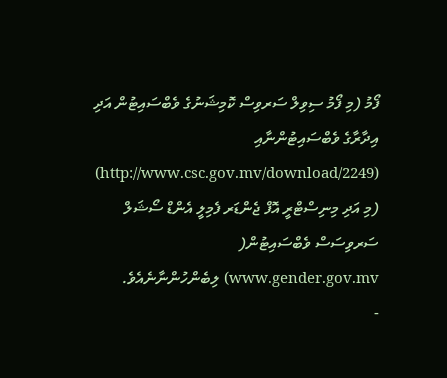ފޯމު (މި ފޯމު ސިވިލް ސަރވިސް ކޮމިޝަނުގެ ވެބްސައިޓުން އަދި އިދާރާގެ ވެބްސައިޓުންނާއި (http://www.csc.gov.mv/download/2249) (މި އަދި މިނިސްޓްރީ އޮފް ޖެންޑަރ ފެމިލީ އެންޑް ސޯޝަލް ސަރވިސަސް ވެބްސައިޓުން( www.gender.gov.mv) ލިބެންހުންނާނެއެވެ.
-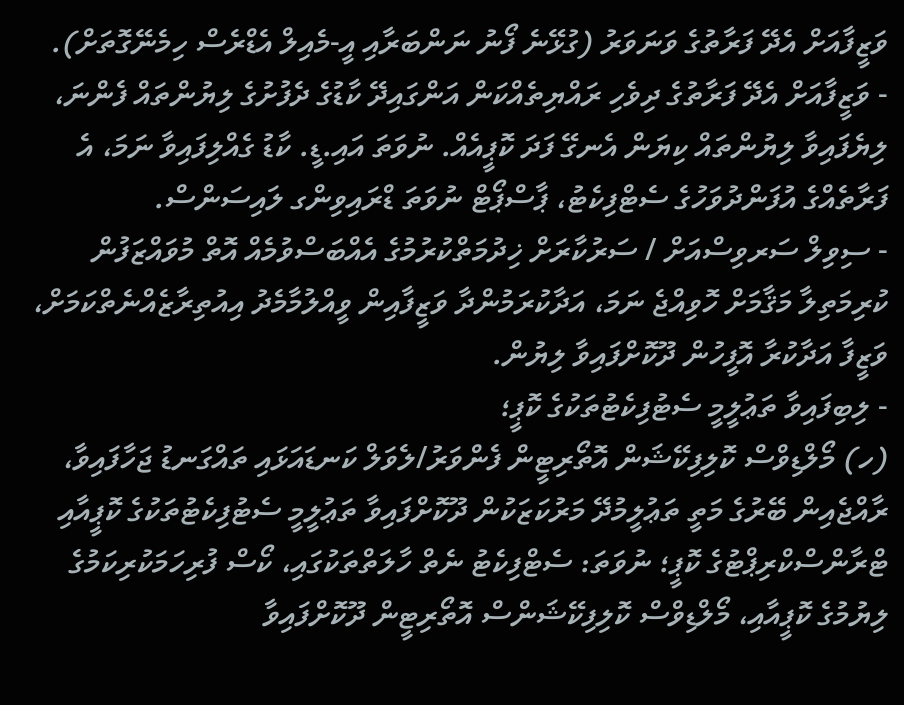ވަޒީފާއަށް އެދޭ ފަރާތުގެ ވަނަވަރު (ގުޅޭނެ ފޯނު ނަންބަރާއި އީ-މެއިލް އެޑްރެސް ހިމެނޭގޮތަށް).
- ވަޒީފާއަށް އެދޭ ފަރާތުގެ ދިވެހި ރައްޔިތެއްކަން އަންގައިދޭ ކާޑުގެ ދެފުށުގެ ލިޔުންތައް ފެންނަ، ލިޔެފައިވާ ލިޔުންތައް ކިޔަން އެނގޭ ފަދަ ކޮޕީއެއް. ނުވަތަ އައި.ޑީ. ކާޑު ގެއްލިފައިވާ ނަމަ، އެ ފަރާތެއްގެ އުފަންދުވަހުގެ ސެޓްފިކެޓު، ޕާސްޕޯޓް ނުވަތަ ޑްރައިވިންގ ލައިސަންސް.
- ސިވިލް ސަރވިސްއަށް / ސަރުކާރަށް ޚިދުމަތްކުރުމުގެ އެއްބަސްވުމެއް އޮތް މުވައްޒަފުން ކުރިމަތިލާ މަޤާމަށް ހޮވިއްޖެ ނަމަ، އަދާކުރަމުންދާ ވަޒީފާއިން ވީއްލުމާމެދު އިއުތިރާޒެއްނެތްކަމަށް، ވަޒީފާ އަދާކުރާ އޮފީހުން ދޫކޮށްފައިވާ ލިޔުން.
- ލިބިފައިވާ ތަޢުލީމީ ސެޓުފިކެޓުތަކުގެ ކޮޕީ؛
(ހ) މޯލްޑިވްސް ކޮލިފިކޭޝަން އޮތޯރިޓީން ފެންވަރު/ލެވަލް ކަނޑައަޅައި ތައްގަނޑު ޖަހާފައިވާ، ރާއްޖެއިން ބޭރުގެ މަތީ ތަޢުލީމުދޭ މަރުކަޒަކުން ދޫކޮށްފައިވާ ތަޢުލީމީ ސެޓުފިކެޓުތަކުގެ ކޮޕީއާއި ޓްރާންސްކްރިޕްޓުގެ ކޮޕީ؛ ނުވަތަ: ސެޓްފިކެޓު ނެތް ހާލަތްތަކުގައި، ކޯސް ފުރިހަމަކުރިކަމުގެ ލިޔުމުގެ ކޮޕީއާއި، މޯލްޑިވްސް ކޮލިފިކޭޝަންސް އޮތޯރިޓީން ދޫކޮށްފައިވާ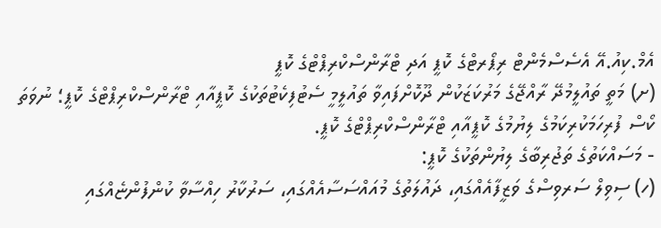އެމް.ކިއު.އޭ އެސެސްމެންޓް ރިޕޯރޓްގެ ކޮޕީ އަދި ޓްރާންސްކްރިޕްޓްގެ ކޮޕީ
(ށ) މަތީ ތައުލީމުދޭ ރާއްޖޭގެ މަރުކަޒަކުން ދޫކޮށްފައިވާ ތައުލީމީ ސެޓުފިކެޓުތަކުގެ ކޮޕީއާއި ޓްރާންސްކްރިޕްޓްގެ ކޮޕީ؛ ނުވަތަ ކޯސް ފުރިހަމަކުރިކަމުގެ ލިޔުމުގެ ކޮޕީއާއި ޓްރާންސްކްރިޕްޓްގެ ކޮޕީ.
- މަސައްކަތުގެ ތަޖުރިބާގެ ލިޔުންތަކުގެ ކޮޕީ:
(ހ) ސިވިލް ސަރވިސްގެ ވަޒީފާއެއްގައި، ދައުލަތުގެ މުއައްސަސާއެއްގައި، ސަރުކާރު ހިއްސާވާ ކުންފުންޏެއްގައި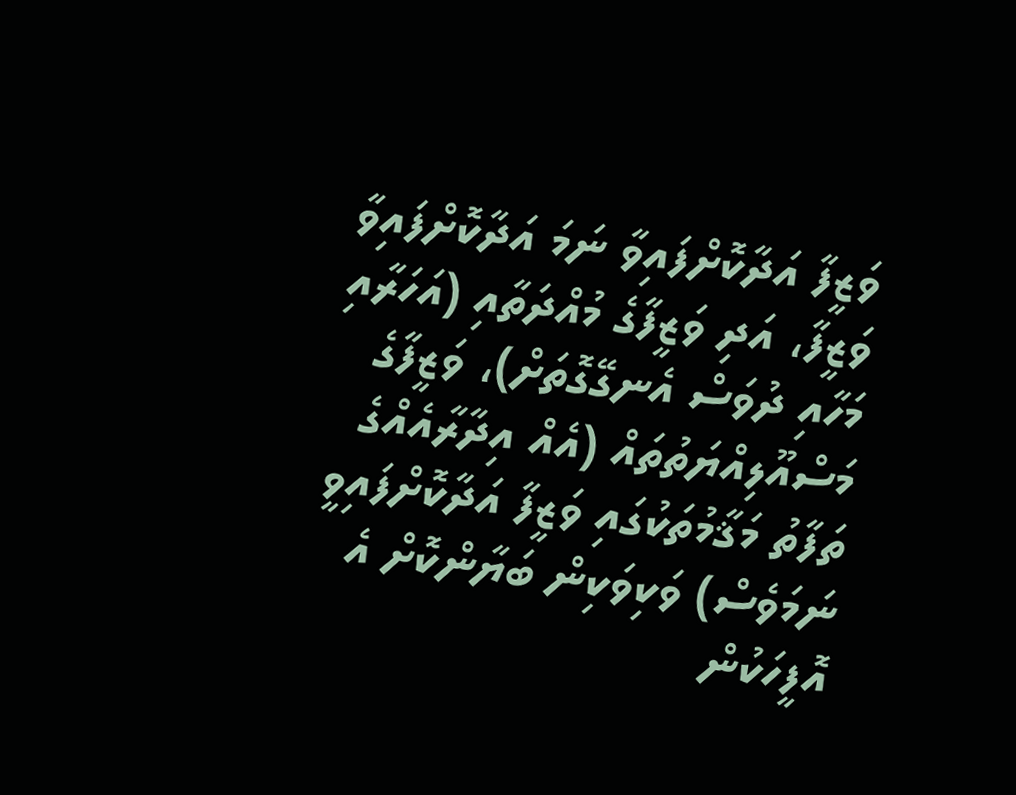ވަޒީފާ އަދާކޮށްފައިވާ ނަމަ އަދާކޮށްފައިވާ ވަޒީފާ، އަދި ވަޒީފާގެ މުއްދަތާއި (އަހަރާއި މަހާއި ދުވަސް އެނގޭގޮތަށް)، ވަޒީފާގެ މަސްއޫލިއްޔަތުތައް (އެއް އިދާރާއެއްގެ ތަފާތު މަޤާމުތަކުގައި ވަޒީފާ އަދާކޮށްފައިވީ ނަމަވެސް) ވަކިވަކިން ބަޔާންކޮށް އެ އޮފީހަކުން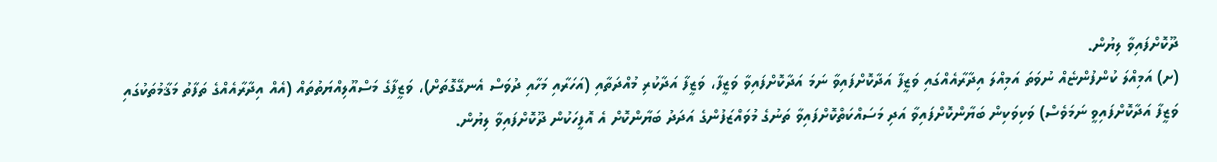ދޫކޮށްފައިވާ ލިޔުން.
(ށ) އަމިއްލަ ކުންފުންޏެއް ނުވަތަ އަމިއްލަ އިދާރާއެއްގައި ވަޒީފާ އަދާކޮށްފައިވާ ނަމަ އަދާކޮށްފައިވާ ވަޒީފާ، ވަޒީފާ އަދާކުރި މުއްދަތާއި (އަހަރާއި މަހާއި ދުވަސް އެނގޭގޮތަށް)، ވަޒީފާގެ މަސްއޫލިއްޔަތުތައް (އެއް އިދާރާއެއްގެ ތަފާތު މަޤާމުތަކުގައި ވަޒީފާ އަދާކޮށްފައިވީ ނަމަވެސް) ވަކިވަކިން ބަޔާންކޮށްފައިވާ އަދި މަސައްކަތްކޮށްފައިވާ ތަނުގެ މުވައްޒަފުންގެ އަދަދު ބަޔާންކޮށް އެ އޮފީހަކުން ދޫކޮށްފައިވާ ލިޔުން.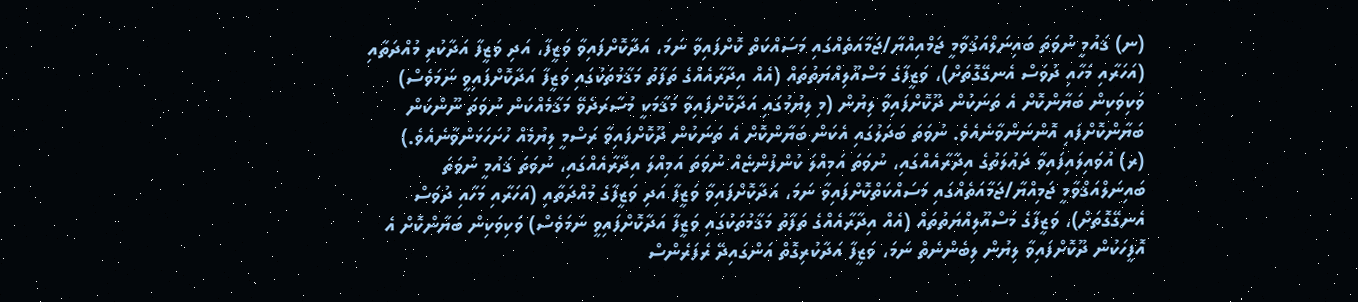(ނ) ޤައުމީ ނުވަތަ ބައިނަލްއަޤުވާމީ ޖަމްއިއްޔާ/ޖަމާއަތެއްގައި މަސައްކަތް ކޮށްފައިވާ ނަމަ، އަދާކޮށްފައިވާ ވަޒީފާ، އަދި ވަޒީފާ އަދާކުރި މުއްދަތާއި (އަހަރާއި މަހާއި ދުވަސް އެނގޭގޮތަށް)، ވަޒީފާގެ މަސްއޫލިއްޔަތުތައް (އެއް އިދާރާއެއްގެ ތަފާތު މަޤާމުތަކުގައި ވަޒީފާ އަދާކޮށްފައިވީ ނަމަވެސް) ވަކިވަކިން ބަޔާންކޮށް އެ ތަނަކުން ދޫކޮށްފައިވާ ލިޔުން (މި ލިޔުމުގައި އަދާކޮށްފައިވާ މަޤާމަކީ މުސާރަދެވޭ މަޤާމެއްކަން ނުވަތަ ނޫންކަން ބަޔާންކޮށްފައި އޮންނަންވާނެއެވެ. ނުވަތަ ބަދަލުގައި އެކަން ބަޔާންކޮށް އެ ތަނަކުން ދޫކޮށްފައިވާ ރަސްމީ ލިޔުމެއް ހުށަހަޅަންވާނެއެވެ.)
(ރ) އުވައިލައިފައިވާ ދަޢުލަތުގެ އިދާރާއެއްގައި، ނުވަތަ އަމިއްލަ ކުންފުންޏެއް ނުވަތަ އަމިއްލަ އިދާރާއެއްގައި، ނުވަތަ ޤައުމީ ނުވަތަ ބައިނަލްއަޤްވާމީ ޖަމިއްޔާ/ޖަމާއަތެއްގައި މަސައްކަތްކޮށްފައިވާ ނަމަ، އަދާކޮށްފައިވާ ވަޒީފާ އަދި ވަޒީފާގެ މުއްދަތާއި (އަހަރާއި މަހާއި ދުވަސް އެނގޭގޮތަށް)، ވަޒީފާގެ މަސްއޫލިއްޔަތުތައް (އެއް އިދާރާއެއްގެ ތަފާތު މަޤާމުތަކުގައި ވަޒީފާ އަދާކޮށްފައިވީ ނަމަވެސް) ވަކިވަކިން ބަޔާންކޮށް އެ އޮފީހަކުން ދޫކޮށްފައިވާ ލިޔުން ލިބެންނެތް ނަމަ، ވަޒީފާ އަދާކުރިގޮތް އަންގައިދޭ ރެފަރެންސް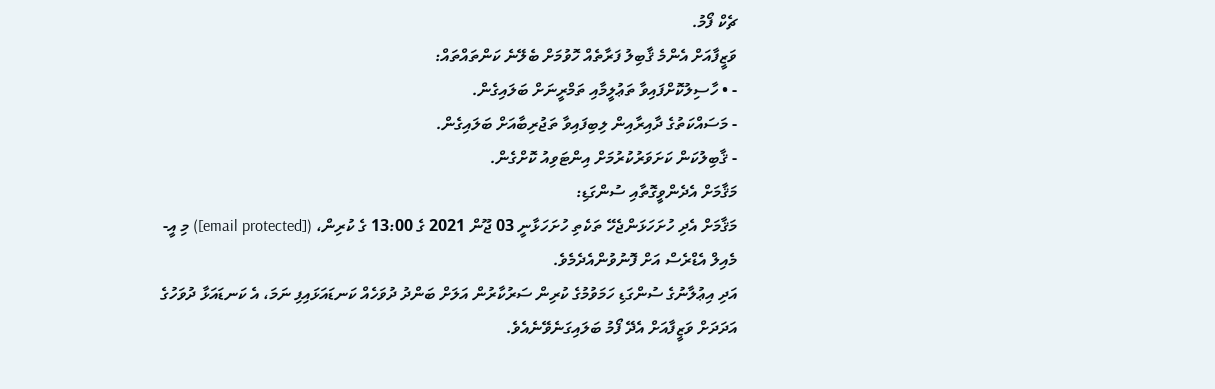ޗެކް ފޯމު.
ވަޒީފާއަށް އެންމެ ޤާބިލު ފަރާތެއް ހޮވުމަށް ބެލޭނެ ކަންތައްތައް:
- • ހާސިލުކޮށްފައިވާ ތަޢުލީމާއި ތަމްރީނަށް ބަލައިގެން.
- މަސައްކަތުގެ ދާއިރާއިން ލިބިފައިވާ ތަޖުރިބާއަށް ބަލައިގެން.
- ޤާބިލުކަން ކަށަވަރުކުރުމަށް އިންޓަވިއު ކޮށްގެން.
މަޤާމަށް އެދެންވީގޮތާއި ސުންގަޑި:
މަޤާމަށް އެދި ހުށަހަޅަންޖެހޭ ތަކެތި ހުށަހަޅާނީ 03 ޖޫން 2021 ގެ 13:00 ގެ ކުރިން، ([email protected]) މި އީ-މެއިލް އެޑްރެސް އަށް ފޮނުވުންއެދެމެވެ.
އަދި އިޢުލާނުގެ ސުންގަޑި ހަމަވުމުގެ ކުރިން ސަރުކާރުން އަލަށް ބަންދު ދުވަހެއް ކަނޑައަޅައިފި ނަމަ، އެ ކަނޑައަޅާ ދުވަހުގެ އަދަދަށް ވަޒީފާއަށް އެދޭ ފޯމު ބަލައިގަނެވޭނެއެވެ.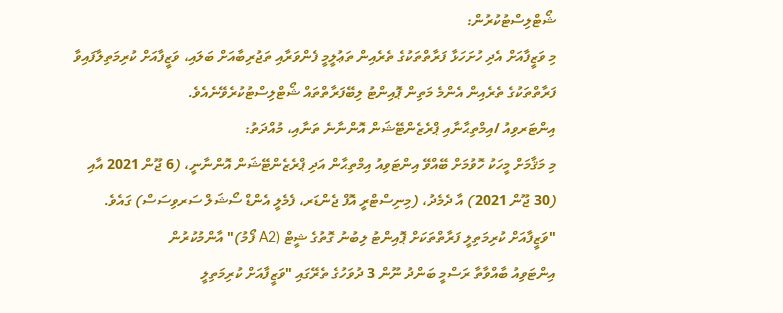ޝޯޓްލިސްޓުކުރުން:
މި ވަޒީފާއަށް އެދި ހުށަހަޅާ ފަރާތްތަކުގެ ތެރެއިން ތަޢުލީމީ ފެންވަރާއި ތަޖުރިބާއަށް ބަލައި، ވަޒީފާއަށް ކުރިމަތިލާފައިވާ ފަރާތްތަކުގެ ތެރެއިން އެންމެ މަތިން ޕޮއިންޓު ލިބޭފަރާތްތައް ޝޯޓްލިސްޓުކުރެވޭނެއެވެ.
އިންޓަރވިއު /އިމްތިޙާނާއި ޕްރެޒެންޓޭޝަން އޮންނާނެ ތަނާއި، މުއްދަތު:
މި މަޤާމަށް މީހަކު ހޮވުމަށް ބޭއްވޭ އިންޓަވިއު އިމްތިޙާން އަދި ޕްރެޒެންޓޭޝަން އޮންނާނީ، (6 ޖޫން 2021 އާއި (30 ޖޫން 2021) އާ ދެމެދު، (މިނިސްޓްރީ އޮފް ޖެންޑަރ، ފެމެލީ އެންޑް ސޯޝަލް ސަރވިސަސް) ގައެވެ.
"ވަޒީފާއަށް ކުރިމަތިލީ ފަރާތްތަކަށް ޕޮއިންޓު ލިބުނު ގޮތުގެ ޝީޓް (A2 ފޯމު)" އާންމުކުރުން
އިންޓަވިއު ބާއްވާތާ ރަސްމީ ބަންދު ނޫން 3 ދުވަހުގެ ތެރޭގައި "ވަޒީފާއަށް ކުރިމަތިލީ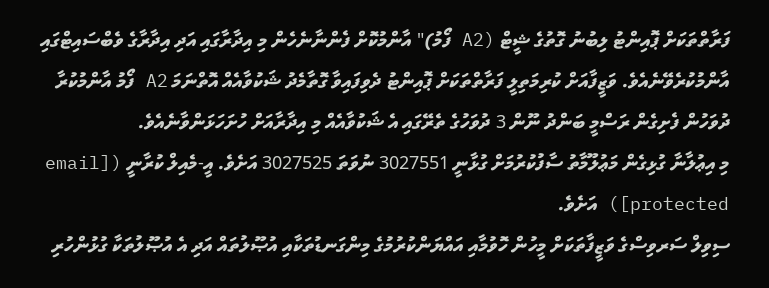ފަރާތްތަކަށް ޕޮއިންޓު ލިބުނު ގޮތުގެ ޝީޓް (A2 ފޯމު)" އާންމުކޮށް ފެންނާނެހެން މި އިދާރާގައި އަދި އިދާރާގެ ވެބްސައިޓްގައި އާންމުކުރެވޭނެއެވެ. ވަޒީފާއަށް ކުރިމަތިލީ ފަރާތްތަކަށް ޕޮއިންޓު ދެވިފައިވާ ގޮތާމެދު ޝަކުވާއެއް އޮތްނަމަ A2 ފޯމު އާންމުކުރާ ދުވަހުން ފެށިގެން ރަސްމީ ބަންދު ނޫން 3 ދުވަހުގެ ތެރޭގައި އެ ޝަކުވާއެއް މި އިދާރާއަށް ހުށަހަޅަންވާނެއެވެ.
މި އިޢުލާނާ ގުޅިގެން މަޢުލޫމާތު ސާފުކުރުމަށް ގުޅާނީ 3027551 ނުވަތަ 3027525 އަށެވެ. އީ-މެއިލް ކުރާނީ ([email protected]) އަށެވެ.
ސިވިލް ސަރވިސްގެ ވަޒީފާތަކަށް މީހުން ހޮވުމާއި އައްޔަންކުރުމުގެ މިންގަނޑުތަކާއި އުޞޫލުތައް އަދި އެ އުޞޫލުތަކާ ގުޅުންހުރި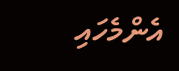އެންމެހައި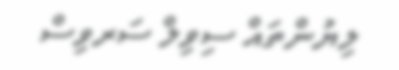ލިޔުންތައް ސިވިލް ސަރވިސް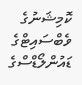ކޮމިޝަނުގެ ވެބްސައިޓްގެ ޑައުންލޯޑްސްގެ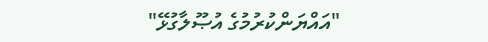"އައްޔަންކުރުމުގެ އުޞޫލާގުޅޭ"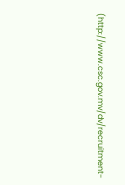(http://www.csc.gov.mv/dv/recruitment-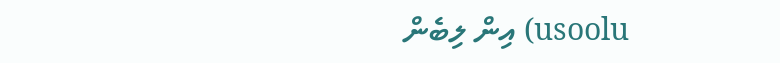usoolu) އިން ލިބެން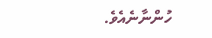ހުންނާނެއެވެ.